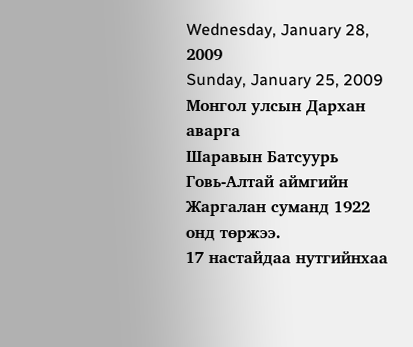Wednesday, January 28, 2009
Sunday, January 25, 2009
Монгол улсын Дархан аварга
Шаравын Батсуурь
Говь-Алтай аймгийн Жаргалан суманд 1922 онд төржээ.
17 настайдаа нутгийнхаа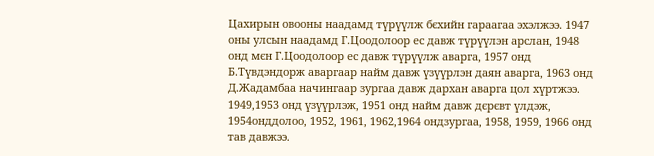Цахирын овооны наадамд түрүүлж бєхийн гараагаа эхэлжээ. 1947 оны улсын наадамд Г.Цоодолоор ес давж түрүүлэн арслан, 1948 онд мєн Г.Цоодолоор ес давж түрүүлж аварга, 1957 онд Б.Түвдэндорж аваргаар найм давж үзүүрлэн даян аварга, 1963 онд Д.Жадамбаа начингаар зургаа давж дархан аварга цол хүртжээ. 1949,1953 онд үзүүрлэж, 1951 онд найм давж дєрєвт үлдэж, 1954онддолоо, 1952, 1961, 1962,1964 ондзургаа, 1958, 1959, 1966 онд тав давжээ.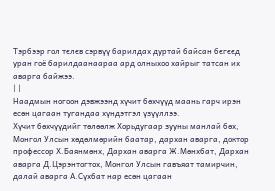Тэрбээр гол тєлєв сэрвүү барилдах дуртай байсан бєгєєд уран гоё барилдаанаараа ард олныхоо хайрыг татсан их аварга байжээ.
| |
Наадмын ногоон дэвжээнд хүчит бөхчүүд маань гарч ирэн есөн цагаан тугандаа хүндэтгэл үзүүллээ.
Хүчит бөхчүүдийг төлөөлж Хорьдугаар зууны манлай бөх, Монгол Улсын хөдөлмөрийн баатар, дархан аварга, доктор профессор Х.Баянмөнх, Дархан аварга Ж.Мөнхбат, Дархан аварга Д.Цэрэнтогтох, Монгол Улсын гавъяат тамирчин, далай аварга А.Сүхбат нар есөн цагаан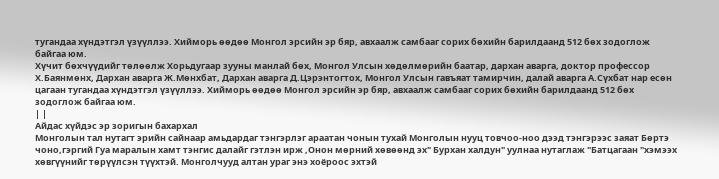тугандаа хүндэтгэл үзүүллээ. Хийморь өөдөө Монгол эрсийн эр бяр, авхаалж самбааг сорих бөхийн барилдаанд 512 бөх зодоглож байгаа юм.
Хүчит бөхчүүдийг төлөөлж Хорьдугаар зууны манлай бөх, Монгол Улсын хөдөлмөрийн баатар, дархан аварга, доктор профессор Х.Баянмөнх, Дархан аварга Ж.Мөнхбат, Дархан аварга Д.Цэрэнтогтох, Монгол Улсын гавъяат тамирчин, далай аварга А.Сүхбат нар есөн цагаан тугандаа хүндэтгэл үзүүллээ. Хийморь өөдөө Монгол эрсийн эр бяр, авхаалж самбааг сорих бөхийн барилдаанд 512 бөх зодоглож байгаа юм.
| |
Айдас хүйдэс эр зоригын бахархал
Монголын тал нутагт эрийн сайнаар амьдардаг тэнгэрлэг араатан чонын тухай Монголын нууц товчоо-ноо дээд тэнгэрээс заяат Бөртэ чоно,гэргий Гуа маралын хамт тэнгис далайг гэтлэн ирж ,Онон мөрний хөвөөнд эх" Бурхан халдун" уулнаа нутаглаж "Батцагаан "хэмээх хөвгүүнийг төрүүлсэн түүхтэй. Монголчууд алтан ураг энэ хоёроос эхтэй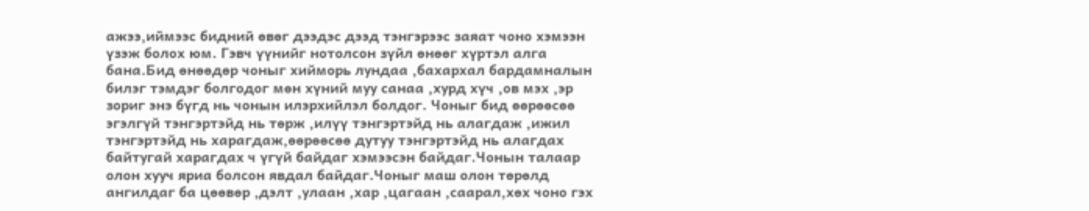ажээ,иймээс бидний өвөг дээдэс дээд тэнгэрээс заяат чоно хэмээн үзэж болох юм. Гэвч үүнийг нотолсон зүйл өнөөг хүртэл алга бана.Бид өнөөдөр чоныг хийморь лундаа ,бахархал бардамналын билэг тэмдэг болгодог мөн хүний муу санаа ,хурд хүч ,ов мэх ,эр зориг энэ бүгд нь чонын илэрхийлэл болдог. Чоныг бид өөрөөсөө эгэлгүй тэнгэртэйд нь төрж ,илүү тэнгэртэйд нь алагдаж ,ижил тэнгэртэйд нь харагдаж,өөрөөсөө дутуу тэнгэртэйд нь алагдах байтугай харагдах ч үгүй байдаг хэмээсэн байдаг.Чонын талаар олон хууч яриа болсон явдал байдаг.Чоныг маш олон төрөлд ангилдаг ба цөөвөр ,дэлт ,улаан ,хар ,цагаан ,саарал,хөх чоно гэх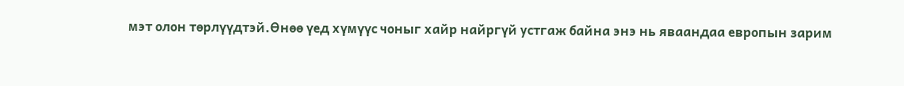мэт олон төрлүүдтэй.Өнөө үед хүмүүс чоныг хайр найргүй устгаж байна энэ нь яваандаа европын зарим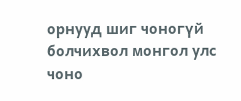орнууд шиг чоногүй болчихвол монгол улс чоно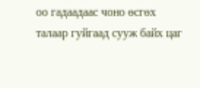оо гадаадаас чоно өсгөх талаар гуйгаад сууж байх цаг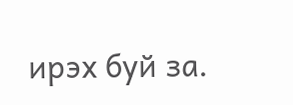ирэх буй за.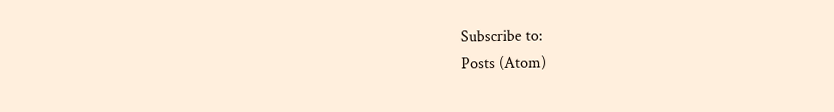Subscribe to:
Posts (Atom)